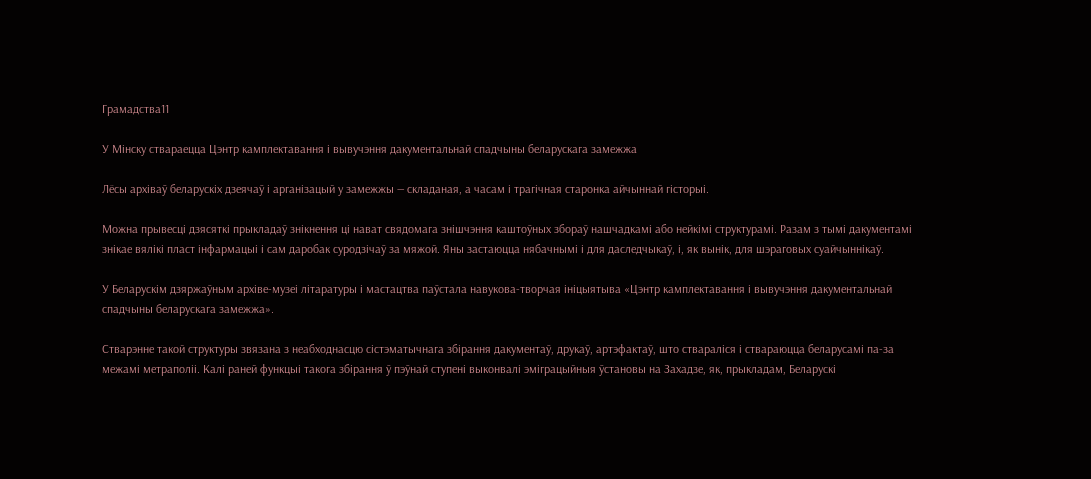Грамадства11

У Мінску ствараецца Цэнтр камплектавання і вывучэння дакументальнай спадчыны беларускага замежжа

Лёсы архіваў беларускіх дзеячаў і арганізацый у замежжы — складаная, а часам і трагічная старонка айчыннай гісторыі.

Можна прывесці дзясяткі прыкладаў знікнення ці нават свядомага знішчэння каштоўных збораў нашчадкамі або нейкімі структурамі. Разам з тымі дакументамі знікае вялікі пласт інфармацыі і сам даробак суродзічаў за мяжой. Яны застаюцца нябачнымі і для даследчыкаў, і, як вынік, для шэраговых суайчыннікаў.

У Беларускім дзяржаўным архіве-музеі літаратуры і мастацтва паўстала навукова-творчая ініцыятыва «Цэнтр камплектавання і вывучэння дакументальнай спадчыны беларускага замежжа».

Стварэнне такой структуры звязана з неабходнасцю сістэматычнага збірання дакументаў, друкаў, артэфактаў, што ствараліся і ствараюцца беларусамі па-за межамі метраполіі. Калі раней функцыі такога збірання ў пэўнай ступені выконвалі эміграцыйныя ўстановы на Захадзе, як, прыкладам, Беларускі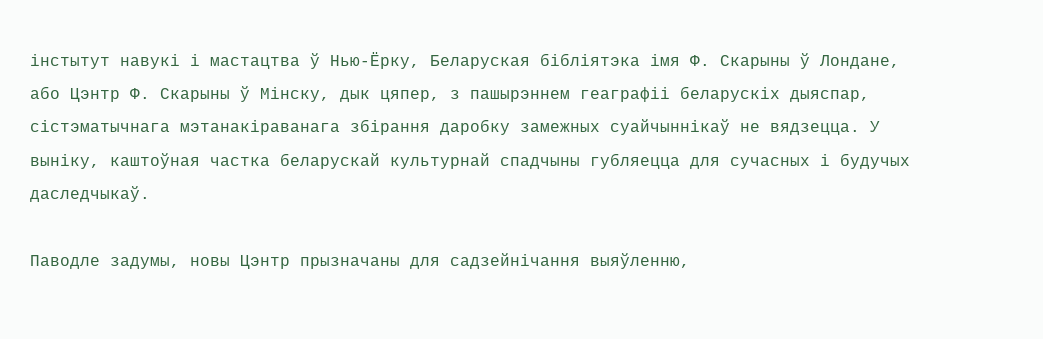інстытут навукі і мастацтва ў Нью-Ёрку, Беларуская бібліятэка імя Ф. Скарыны ў Лондане, або Цэнтр Ф. Скарыны ў Мінску, дык цяпер, з пашырэннем геаграфіі беларускіх дыяспар, сістэматычнага мэтанакіраванага збірання даробку замежных суайчыннікаў не вядзецца. У выніку, каштоўная частка беларускай культурнай спадчыны губляецца для сучасных і будучых даследчыкаў.

Паводле задумы, новы Цэнтр прызначаны для садзейнічання выяўленню,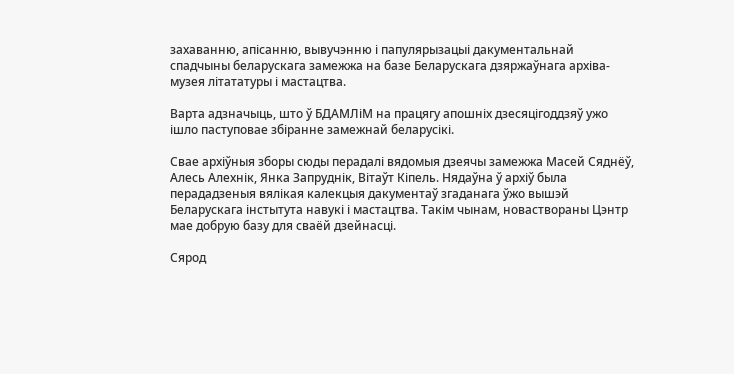захаванню, апісанню, вывучэнню і папулярызацыі дакументальнай спадчыны беларускага замежжа на базе Беларускага дзяржаўнага архіва-музея літататуры і мастацтва.

Варта адзначыць, што ў БДАМЛіМ на працягу апошніх дзесяцігоддзяў ужо ішло паступовае збіранне замежнай беларусікі.

Свае архіўныя зборы сюды перадалі вядомыя дзеячы замежжа Масей Сяднёў, Алесь Алехнік, Янка Запруднік, Вітаўт Кіпель. Нядаўна ў архіў была перададзеныя вялікая калекцыя дакументаў згаданага ўжо вышэй Беларускага інстытута навукі і мастацтва. Такім чынам, новаствораны Цэнтр мае добрую базу для сваёй дзейнасці.

Сярод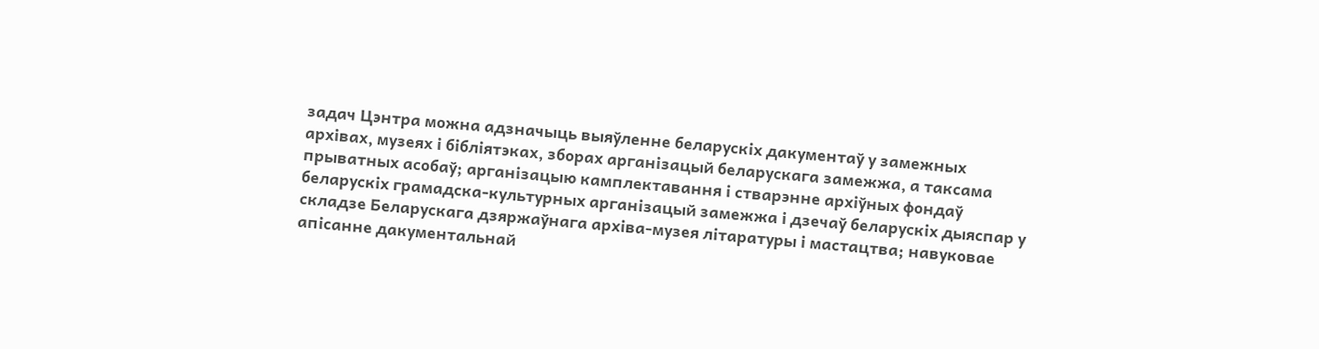задач Цэнтра можна адзначыць выяўленне беларускіх дакументаў у замежных архівах, музеях і бібліятэках, зборах арганізацый беларускага замежжа, а таксама прыватных асобаў; арганізацыю камплектавання і стварэнне архіўных фондаў беларускіх грамадска-культурных арганізацый замежжа і дзечаў беларускіх дыяспар у складзе Беларускага дзяржаўнага архіва-музея літаратуры і мастацтва; навуковае апісанне дакументальнай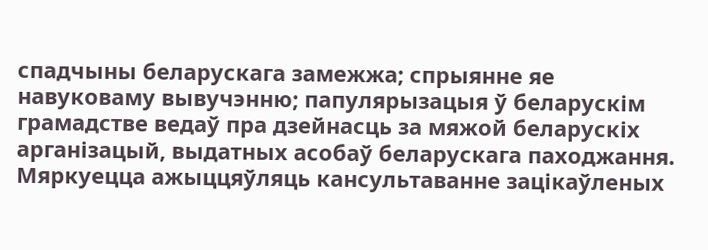спадчыны беларускага замежжа; спрыянне яе навуковаму вывучэнню; папулярызацыя ў беларускім грамадстве ведаў пра дзейнасць за мяжой беларускіх арганізацый, выдатных асобаў беларускага паходжання. Мяркуецца ажыццяўляць кансультаванне зацікаўленых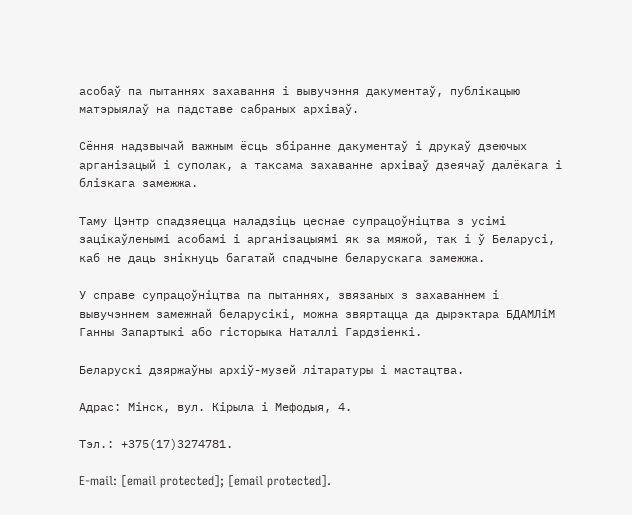асобаў па пытаннях захавання і вывучэння дакументаў, публікацыю матэрыялаў на падставе сабраных архіваў.

Сёння надзвычай важным ёсць збіранне дакументаў і друкаў дзеючых арганізацый і суполак, а таксама захаванне архіваў дзеячаў далёкага і блізкага замежжа.

Таму Цэнтр спадзяецца наладзіць цеснае супрацоўніцтва з усімі зацікаўленымі асобамі і арганізацыямі як за мяжой, так і ў Беларусі, каб не даць знікнуць багатай спадчыне беларускага замежжа.

У справе супрацоўніцтва па пытаннях, звязаных з захаваннем і вывучэннем замежнай беларусікі, можна звяртацца да дырэктара БДАМЛіМ Ганны Запартыкі або гісторыка Наталлі Гардзіенкі.

Беларускі дзяржаўны архіў-музей літаратуры і мастацтва.

Адрас: Мінск, вул. Кірыла і Мефодыя, 4.

Тэл.: +375(17)3274781.

E-mail: [email protected]; [email protected].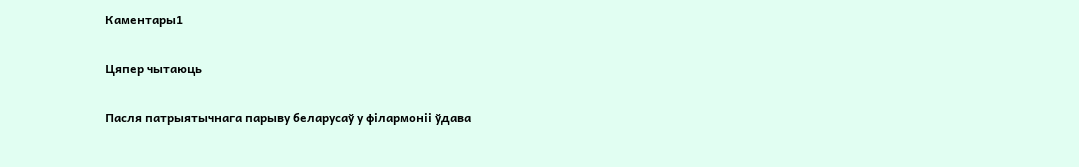Каментары1

Цяпер чытаюць

Пасля патрыятычнага парыву беларусаў у філармоніі ўдава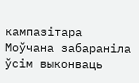кампазітара Моўчана забараніла ўсім выконваць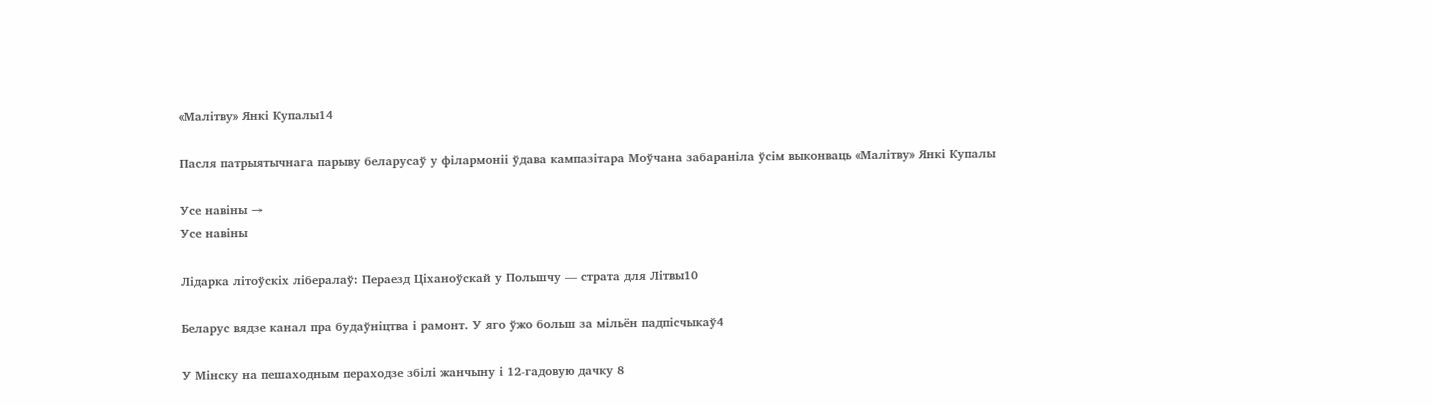«Малітву» Янкі Купалы14

Пасля патрыятычнага парыву беларусаў у філармоніі ўдава кампазітара Моўчана забараніла ўсім выконваць «Малітву» Янкі Купалы

Усе навіны →
Усе навіны

Лідарка літоўскіх лібералаў: Пераезд Ціханоўскай у Польшчу — страта для Літвы10

Беларус вядзе канал пра будаўніцтва і рамонт. У яго ўжо больш за мільён падпісчыкаў4

У Мінску на пешаходным пераходзе збілі жанчыну і 12‑гадовую дачку 8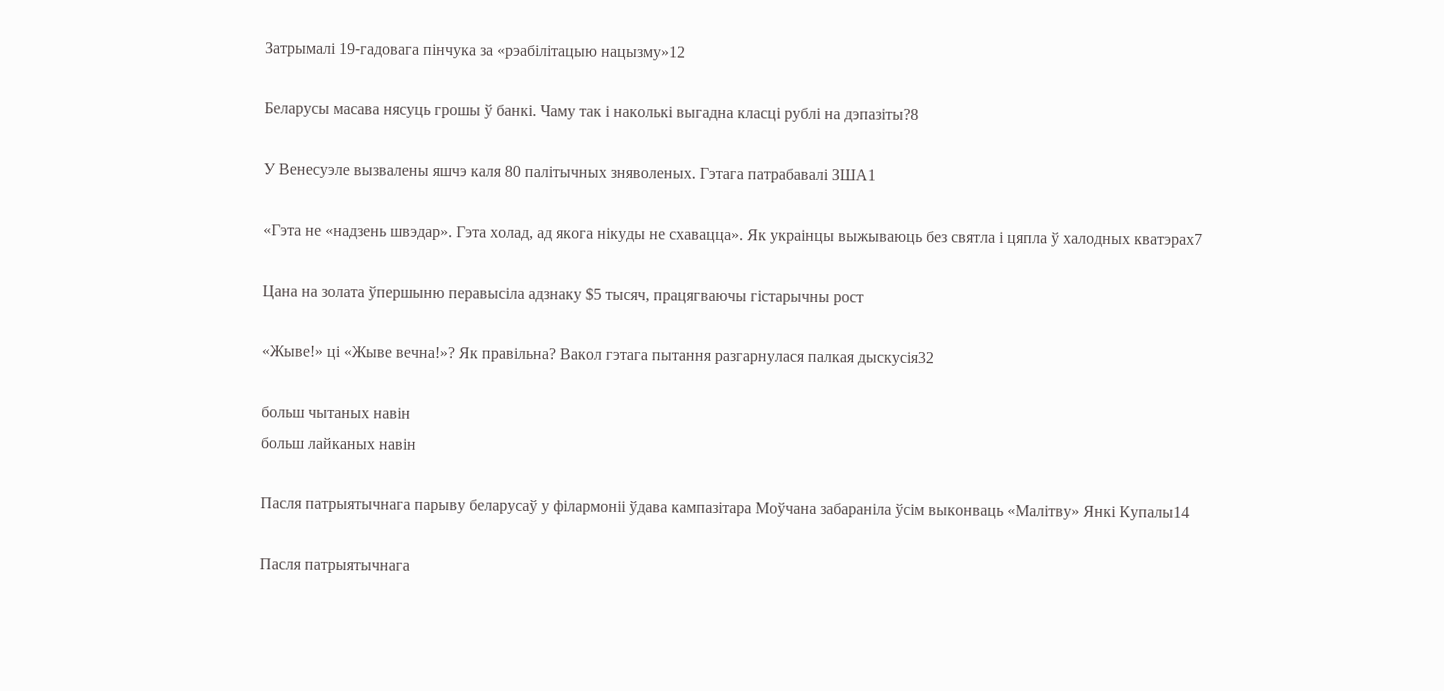Затрымалі 19‑гадовага пінчука за «рэабілітацыю нацызму»12

Беларусы масава нясуць грошы ў банкі. Чаму так і наколькі выгадна класці рублі на дэпазіты?8

У Венесуэле вызвалены яшчэ каля 80 палітычных зняволеных. Гэтага патрабавалі ЗША1

«Гэта не «надзень швэдар». Гэта холад, ад якога нікуды не схавацца». Як украінцы выжываюць без святла і цяпла ў халодных кватэрах7

Цана на золата ўпершыню перавысіла адзнаку $5 тысяч, працягваючы гістарычны рост

«Жыве!» ці «Жыве вечна!»? Як правільна? Вакол гэтага пытання разгарнулася палкая дыскусія32

больш чытаных навін
больш лайканых навін

Пасля патрыятычнага парыву беларусаў у філармоніі ўдава кампазітара Моўчана забараніла ўсім выконваць «Малітву» Янкі Купалы14

Пасля патрыятычнага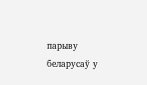парыву беларусаў у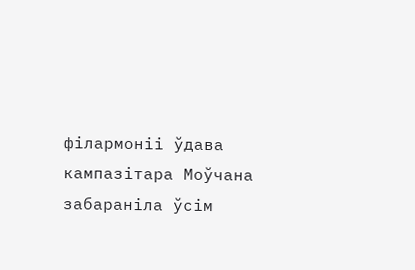філармоніі ўдава кампазітара Моўчана забараніла ўсім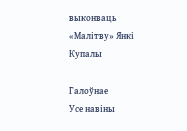выконваць «Малітву» Янкі Купалы

Галоўнае
Усе навіны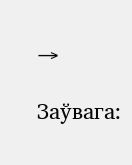→

Заўвага: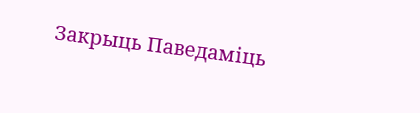Закрыць Паведаміць